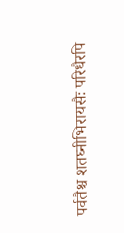पर्वतैश्च शतघ्नीभिरायसैः परिधैरपि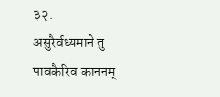३२.
असुरैर्वध्यमाने तु पावकैरिव काननम्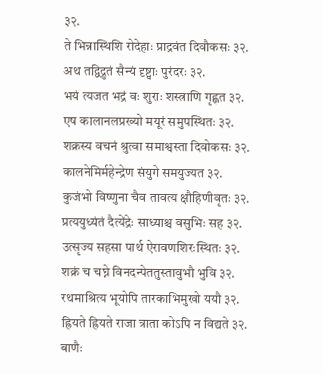३२.
ते भिन्नास्थिशि रोदेहाः प्राद्रवंत दिवौकसः ३२.
अथ तद्विद्रुतं सैन्यं दृष्ट्वाः पुरंदरः ३२.
भयं त्यजत भद्रं वः शुराः शस्त्राणि गृह्णत ३२.
एष कालानलप्रख्यो मयूरं समुपस्थितः ३२.
शक्रस्य वचनं श्रुत्वा समाश्वस्ता दिवोकसः ३२.
कालनेमिर्महेन्द्रेण संयुगे समयुज्यत ३२.
कुजंभो विष्णुना चैव तावत्य क्षौहिणीवृतः ३२.
प्रत्ययुध्यंतं दैत्येंद्रेः साध्याश्च वसुभिः सह ३२.
उत्सृज्य सहसा पार्थ ऐरावणशिरःस्थितः ३२.
शक्रं च चघ्ने विनदन्पेततुस्तावुभौ भुवि ३२.
रथमाश्रित्य भूयोपि तारकाभिमुखो ययौ ३२.
ह्रियते ह्रियते राजा त्राता कोऽपि न विद्यते ३२.
बाणैः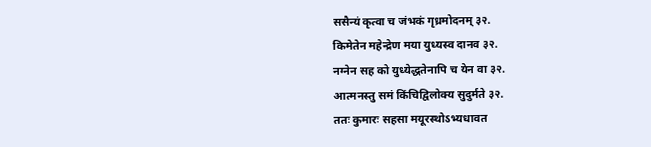ससैन्यं कृत्वा च जंभकं गृध्रमोदनम् ३२.
किमेतेन महेन्द्रेण मया युध्यस्व दानव ३२.
नग्नेन सह को युध्येद्धतेनापि च येन वा ३२.
आत्मनस्तु समं किंचिद्विलोक्य सुदुर्मते ३२.
ततः कुमारः सहसा मयूरस्थोऽभ्यधावत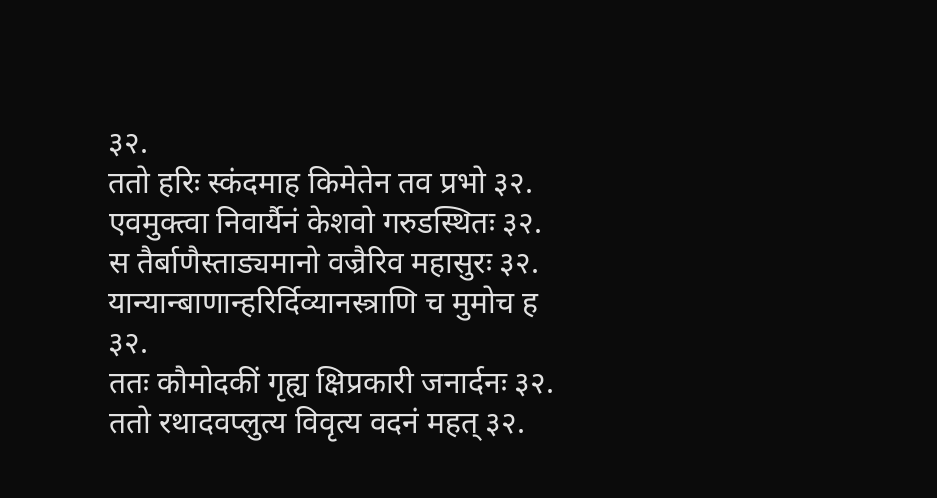३२.
ततो हरिः स्कंदमाह किमेतेन तव प्रभो ३२.
एवमुक्त्वा निवार्यैनं केशवो गरुडस्थितः ३२.
स तैर्बाणैस्ताड्यमानो वज्रैरिव महासुरः ३२.
यान्यान्बाणान्हरिर्दिव्यानस्त्राणि च मुमोच ह ३२.
ततः कौमोदकीं गृह्य क्षिप्रकारी जनार्दनः ३२.
ततो रथादवप्लुत्य विवृत्य वदनं महत् ३२.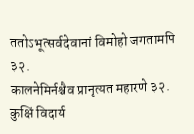ततोऽभूत्सर्वदेवानां विमोहो जगतामपि ३२.
कालनेमिर्नश्चैव प्रानृत्यत महारणे ३२.
कुक्षिं विदार्य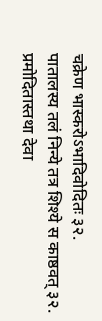चक्रेण भास्करोऽभादिवोदितः ३२.
पातालस्य तलं निन्ये तत्र शिश्ये स काष्ठवत् ३२.
प्रमोदितास्तथा देवा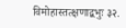विमोहास्तत्क्षणाद्बभुः ३२.